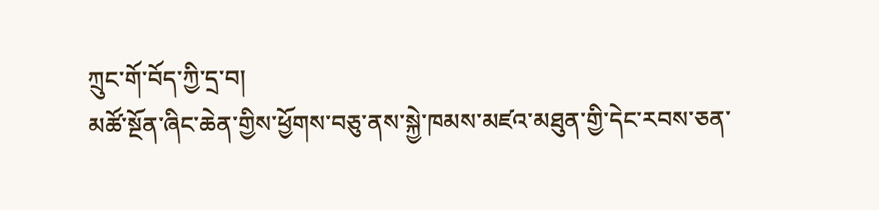ཀྲུང་གོ་བོད་ཀྱི་དྲ་བ།
མཚོ་སྔོན་ཞིང་ཆེན་གྱིས་ཕྱོགས་བཅུ་ནས་སྐྱེ་ཁམས་མཛའ་མཐུན་གྱི་དེང་རབས་ཅན་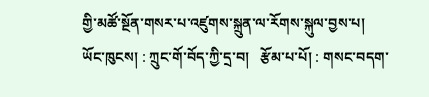གྱི་མཚོ་སྔོན་གསར་པ་འཛུགས་སྐྲུན་ལ་རོགས་སྐུལ་བྱས་པ།
ཡོང་ཁུངས། : ཀྲུང་གོ་བོད་ཀྱི་དྲ་བ།   རྩོམ་པ་པོ། : གསང་བདག་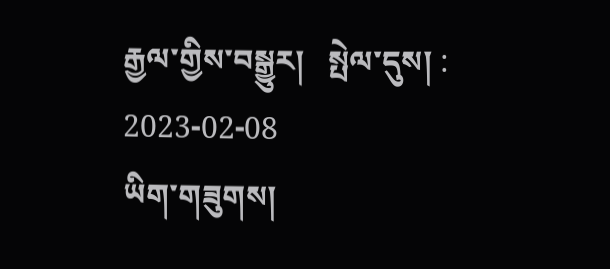རྒྱལ་གྱིས་བསྒྱུར།   སྤེལ་དུས། : 2023-02-08
ཡིག་གཟུགས།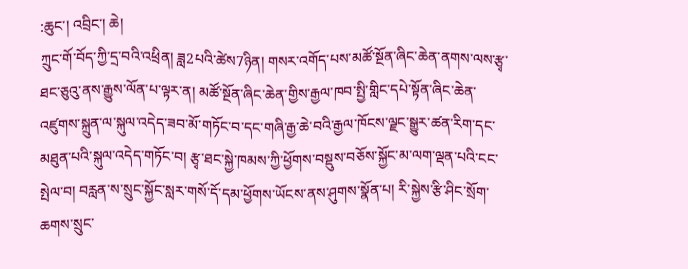:ཆུང་། འབྲིང་། ཆེ།
ཀྲུང་གོ་བོད་ཀྱི་དྲ་བའི་འཕྲིན། ཟླ2པའི་ཚེས7ཉིན། གསར་འགོད་པས་མཚོ་སྔོན་ཞིང་ཆེན་ནགས་ལས་རྩྭ་ཐང་ཅུའུ་ནས་རྒྱུས་ལོན་པ་ལྟར་ན། མཚོ་སྔོན་ཞིང་ཆེན་གྱིས་རྒྱལ་ཁབ་སྤྱི་གླིང་དཔེ་སྟོན་ཞིང་ཆེན་འཛུགས་སྐྲུན་ལ་སྐུལ་འདེད་ཟབ་མོ་གཏོང་བ་དང་གཞི་རྒྱ་ཆེ་བའི་རྒྱལ་ཁོངས་ལྗང་སྒྱུར་ཚན་རིག་དང་མཐུན་པའི་སྐུལ་འདེད་གཏོང་བ། རྩྭ་ཐང་སྐྱེ་ཁམས་ཀྱི་ཕྱོགས་བསྡུས་བཅོས་སྐྱོང་མ་ལག་ལྡན་པའི་ངང་སྤེལ་བ། བརླན་ས་སྲུང་སྐྱོང་སླར་གསོ་དོ་དམ་ཕྱོགས་ཡོངས་ནས་ཤུགས་སྣོན་པ། རི་སྐྱེས་རྩི་ཤིང་སྲོག་ཆགས་སྲུང་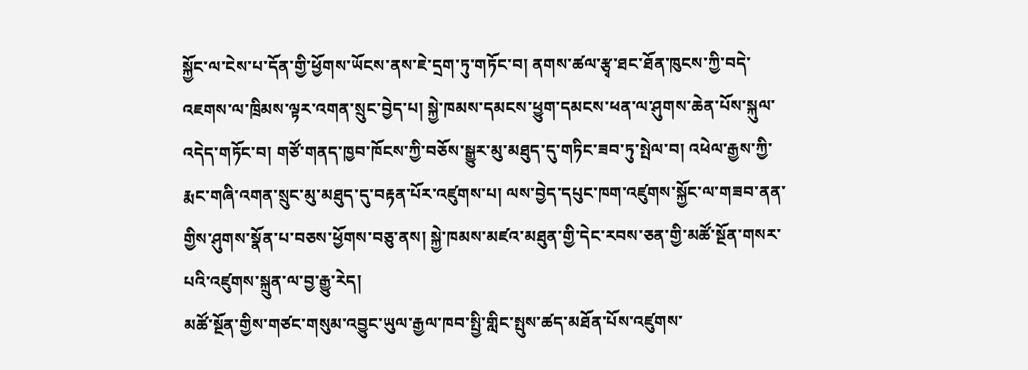སྐྱོང་ལ་ངེས་པ་དོན་གྱི་ཕྱོགས་ཡོངས་ནས་ཇེ་དྲག་ཏུ་གཏོང་བ། ནགས་ཚལ་རྩྭ་ཐང་ཐོན་ཁུངས་ཀྱི་བདེ་འཇགས་ལ་ཁྲིམས་ལྟར་འགན་སྲུང་བྱེད་པ། སྐྱེ་ཁམས་དམངས་ཕྱུག་དམངས་ཕན་ལ་ཤུགས་ཆེན་པོས་སྐུལ་འདེད་གཏོང་བ། གཙོ་གནད་ཁྱབ་ཁོངས་ཀྱི་བཅོས་སྒྱུར་མུ་མཐུད་དུ་གཏིང་ཟབ་ཏུ་སྤེལ་བ། འཕེལ་རྒྱས་ཀྱི་རྨང་གཞི་འགན་སྲུང་མུ་མཐུད་དུ་བརྟན་པོར་འཛུགས་པ། ལས་བྱེད་དཔུང་ཁག་འཛུགས་སྐྱོང་ལ་གཟབ་ནན་གྱིས་ཤུགས་སྣོན་པ་བཅས་ཕྱོགས་བཅུ་ནས། སྐྱེ་ཁམས་མཛའ་མཐུན་གྱི་དེང་རབས་ཅན་གྱི་མཚོ་སྔོན་གསར་པའི་འཛུགས་སྐྲུན་ལ་བྱ་རྒྱུ་རེད།
མཚོ་སྔོན་གྱིས་གཙང་གསུམ་འབྱུང་ཡུལ་རྒྱལ་ཁབ་སྤྱི་གླིང་སྤུས་ཚད་མཐོན་པོས་འཛུགས་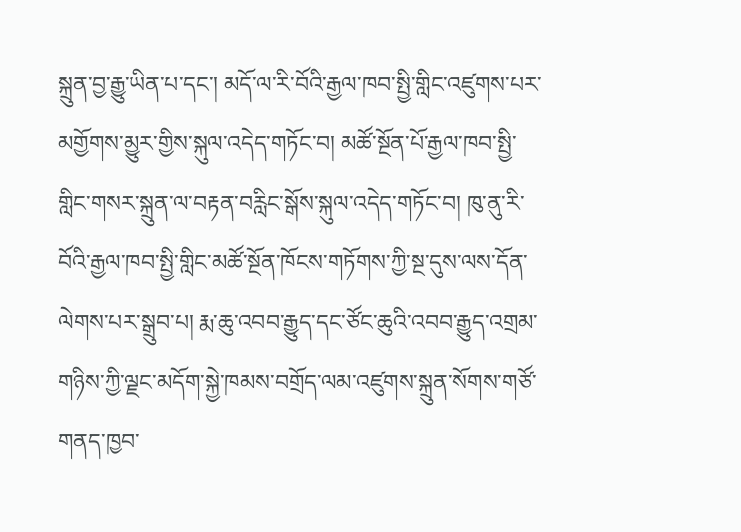སྐྲུན་བྱ་རྒྱུ་ཡིན་པ་དང་། མདོ་ལ་རི་བོའི་རྒྱལ་ཁབ་སྤྱི་གླིང་འཛུགས་པར་མགྱོགས་མྱུར་གྱིས་སྐུལ་འདེད་གཏོང་བ། མཚོ་སྔོན་པོ་རྒྱལ་ཁབ་སྤྱི་གླིང་གསར་སྐྲུན་ལ་བརྟན་བརླིང་སྒོས་སྐུལ་འདེད་གཏོང་བ། ཁུ་ནུ་རི་བོའི་རྒྱལ་ཁབ་སྤྱི་གླིང་མཚོ་སྔོན་ཁོངས་གཏོགས་ཀྱི་སྔ་དུས་ལས་དོན་ལེགས་པར་སྒྲུབ་པ། རྨ་ཆུ་འབབ་རྒྱུད་དང་ཙོང་ཆུའི་འབབ་རྒྱུད་འགྲམ་གཉིས་ཀྱི་ལྗང་མདོག་སྐྱེ་ཁམས་བགྲོད་ལམ་འཛུགས་སྐྲུན་སོགས་གཙོ་གནད་ཁྱབ་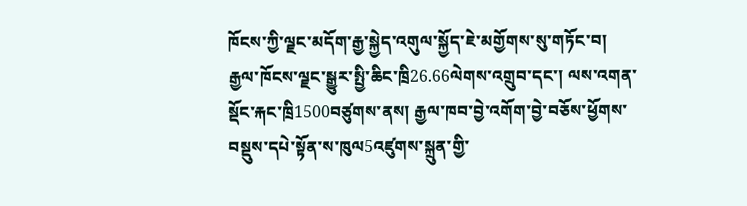ཁོངས་ཀྱི་ལྗང་མདོག་རྒྱ་སྐྱེད་འགུལ་སྐྱོད་ཇེ་མགྱོགས་སུ་གཏོང་བ། རྒྱལ་ཁོངས་ལྗང་སྒྱུར་སྤྱི་ཆིང་ཁྲི26.66ལེགས་འགྲུབ་དང་། ལས་འགན་སྡོང་རྐང་ཁྲི1500བཙུགས་ནས། རྒྱལ་ཁབ་བྱེ་འགོག་བྱེ་བཅོས་ཕྱོགས་བསྡུས་དཔེ་སྟོན་ས་ཁུལ5འཛུགས་སྐྲུན་གྱི་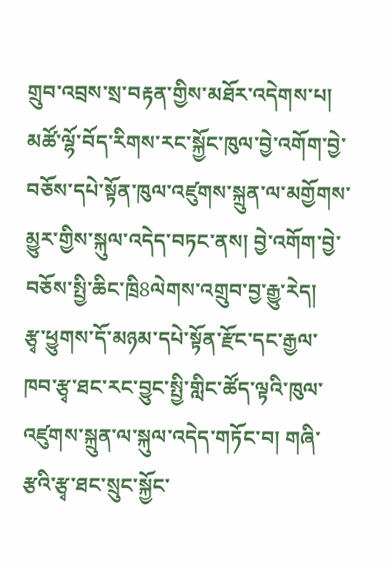གྲུབ་འབྲས་སྲ་བརྟན་གྱིས་མཐོར་འདེགས་པ། མཚོ་ལྷོ་བོད་རིགས་རང་སྐྱོང་ཁུལ་བྱེ་འགོག་བྱེ་བཅོས་དཔེ་སྟོན་ཁུལ་འཛུགས་སྐྲུན་ལ་མགྱོགས་མྱུར་གྱིས་སྐུལ་འདེད་བཏང་ནས། བྱེ་འགོག་བྱེ་བཅོས་སྤྱི་ཆིང་ཁྲི8ལེགས་འགྲུབ་བྱ་རྒྱུ་རེད།
རྩྭ་ཕྱུགས་དོ་མཉམ་དཔེ་སྟོན་རྫོང་དང་རྒྱལ་ཁབ་རྩྭ་ཐང་རང་བྱུང་སྤྱི་གླིང་ཚོད་ལྟའི་ཁུལ་འཛུགས་སྐྲུན་ལ་སྐུལ་འདེད་གཏོང་བ། གཞི་རྩའི་རྩྭ་ཐང་སྲུང་སྐྱོང་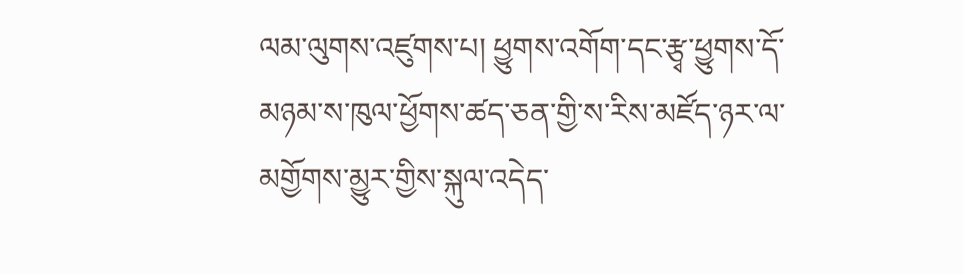ལམ་ལུགས་འཛུགས་པ། ཕྱུགས་འགོག་དང་རྩྭ་ཕྱུགས་དོ་མཉམ་ས་ཁུལ་ཕྱོགས་ཚད་ཅན་གྱི་ས་རིས་མཛོད་ཉར་ལ་མགྱོགས་མྱུར་གྱིས་སྐུལ་འདེད་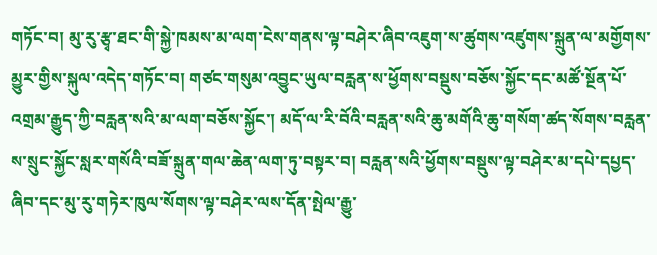གཏོང་བ། མུ་རུ་རྩྭ་ཐང་གི་སྐྱེ་ཁམས་མ་ལག་ངེས་གནས་ལྟ་བཤེར་ཞིབ་འཇུག་ས་ཚུགས་འཛུགས་སྐྲུན་ལ་མགྱོགས་མྱུར་གྱིས་སྐུལ་འདེད་གཏོང་བ། གཙང་གསུམ་འབྱུང་ཡུལ་བརླན་ས་ཕྱོགས་བསྡུས་བཅོས་སྐྱོང་དང་མཚོ་སྔོན་པོ་འགྲམ་རྒྱུད་ཀྱི་བརླན་སའི་མ་ལག་བཅོས་སྐྱོང་། མདོ་ལ་རི་བོའི་བརླན་སའི་ཆུ་མགོའི་ཆུ་གསོག་ཚད་སོགས་བརླན་ས་སྲུང་སྐྱོང་སླར་གསོའི་བཟོ་སྐྲུན་གལ་ཆེན་ལག་ཏུ་བསྟར་བ། བརླན་སའི་ཕྱོགས་བསྡུས་ལྟ་བཤེར་མ་དཔེ་དཔྱད་ཞིབ་དང་མུ་རུ་གཏེར་ཁུལ་སོགས་ལྟ་བཤེར་ལས་དོན་སྤེལ་རྒྱུ་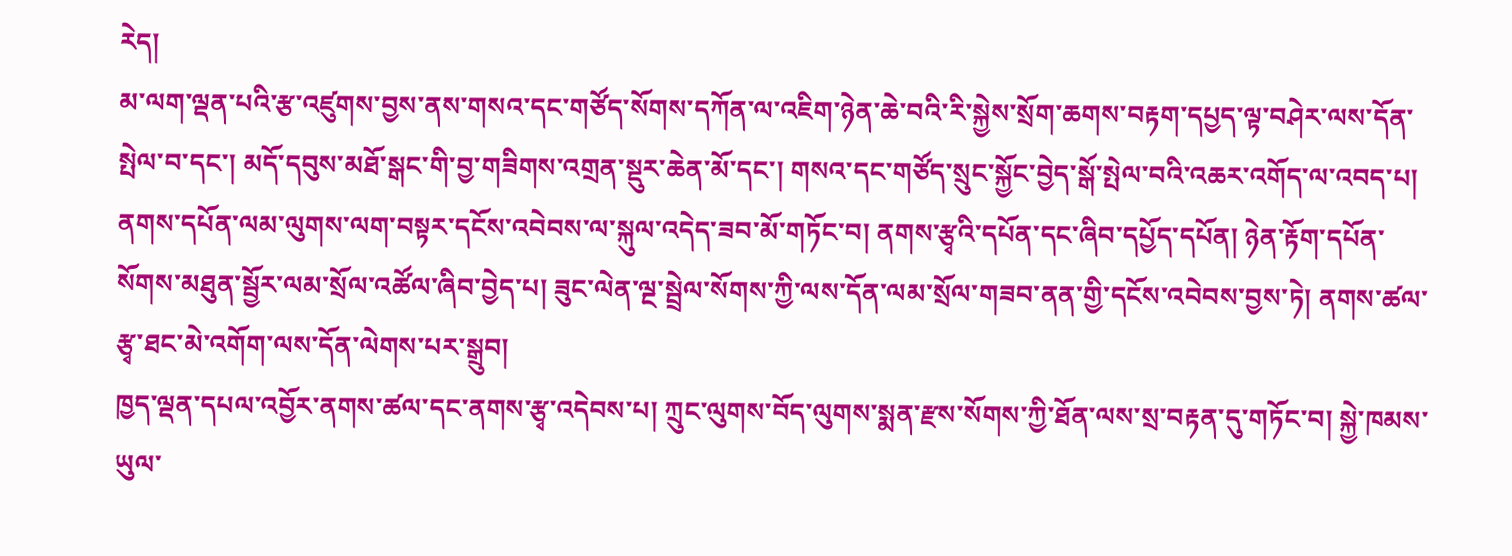རེད།
མ་ལག་ལྡན་པའི་རྩ་འཛུགས་བྱས་ནས་གསའ་དང་གཙོད་སོགས་དཀོན་ལ་འཇིག་ཉེན་ཆེ་བའི་རི་སྐྱེས་སྲོག་ཆགས་བརྟག་དཔྱད་ལྟ་བཤེར་ལས་དོན་སྤེལ་བ་དང་། མདོ་དབུས་མཐོ་སྒང་གི་བྱ་གཟིགས་འགྲན་སྡུར་ཆེན་མོ་དང་། གསའ་དང་གཙོད་སྲུང་སྐྱོང་བྱེད་སྒོ་སྤེལ་བའི་འཆར་འགོད་ལ་འབད་པ། ནགས་དཔོན་ལམ་ལུགས་ལག་བསྟར་དངོས་འབེབས་ལ་སྐུལ་འདེད་ཟབ་མོ་གཏོང་བ། ནགས་རྩྭའི་དཔོན་དང་ཞིབ་དཔྱོད་དཔོན། ཉེན་རྟོག་དཔོན་སོགས་མཐུན་སྦྱོར་ལམ་སྲོལ་འཚོལ་ཞིབ་བྱེད་པ། ཟུང་ལེན་ལྔ་སྦྲེལ་སོགས་ཀྱི་ལས་དོན་ལམ་སྲོལ་གཟབ་ནན་གྱི་དངོས་འབེབས་བྱས་ཏེ། ནགས་ཚལ་རྩྭ་ཐང་མེ་འགོག་ལས་དོན་ལེགས་པར་སྒྲུབ།
ཁྱད་ལྡན་དཔལ་འབྱོར་ནགས་ཚལ་དང་ནགས་རྩྭ་འདེབས་པ། ཀྲུང་ལུགས་བོད་ལུགས་སྨན་རྫས་སོགས་ཀྱི་ཐོན་ལས་སྲ་བརྟན་དུ་གཏོང་བ། སྐྱེ་ཁམས་ཡུལ་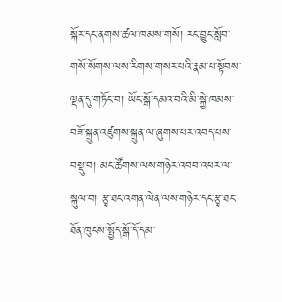སྐོར་དང་ནགས་ཚལ་ཁམས་གསོ། རང་བྱུང་སློབ་གསོ་སོགས་ལས་རིགས་གསར་པའི་རྣམ་པ་སྟོབས་ལྡན་དུ་གཏོང་བ། ཡོང་སྒོ་དམའ་བའི་མི་སྐྱེ་ཁམས་བཟོ་སྐྲུན་འཛུགས་སྐྲུན་ལ་ཞུགས་པར་འབད་པས་བསྡུ་བ། མང་ཚོགས་ལས་གཉེར་འབབ་འཕར་ལ་སྐུལ་བ། རྩྭ་ཐང་འགན་ལེན་ལས་གཉེར་དང་རྩྭ་ཐང་ཐོན་ཁུངས་སྤྱོད་སྒོ་དོ་དམ་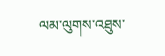ལམ་ལུགས་འཐུས་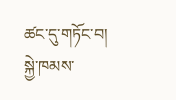ཚང་དུ་གཏོང་བ། སྐྱེ་ཁམས་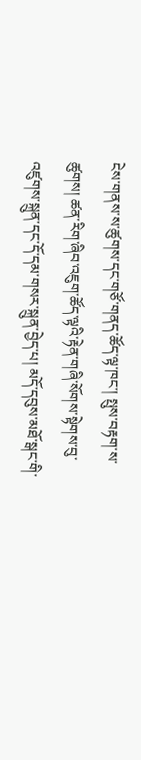ངེས་གནས་ས་ཚུགས་དང་གཙོ་གནད་ཚོད་ལྟ་ཁང་། སྤུས་བརྟག་ས་ཚུགས། ཚན་རིག་ཞིབ་འཇུག་ཚོད་ལྟའི་རྟེན་གཞི་སོགས་སྟེགས་བུ་འཛུགས་སྐྲུན་དང་དོ་དམ་གསར་སྐྲུན་བྱེད་པ། མདོ་དབུས་མཐོ་སྒང་གི་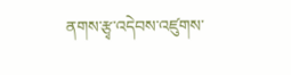ནགས་རྩྭ་འདེབས་འཛུགས་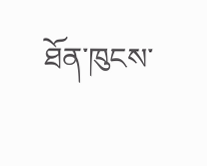ཐོན་ཁུངས་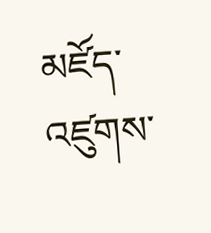མཛོད་འཛུགས་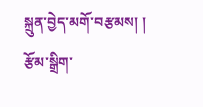སྐྲུན་བྱེད་མགོ་བརྩམས། །
རྩོམ་སྒྲིག་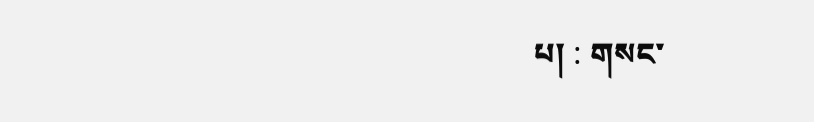པ། : གསང་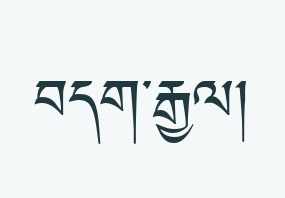བདག་རྒྱལ།